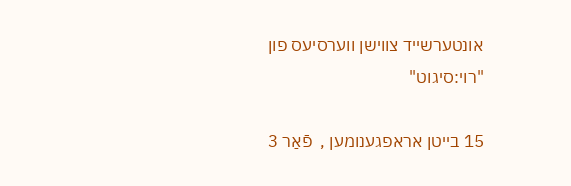אונטערשייד צווישן ווערסיעס פון "רוי:סיגוט"

15 בייטן אראפגענומען ,  פֿאַר 3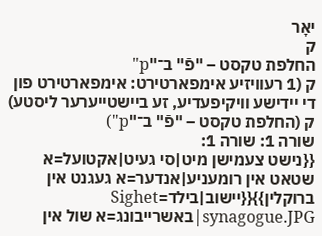יאָר
ק
החלפת טקסט – "פֿ" ב־"p"
ק (1 רעוויזיע אימפארטירט: אימפארטירט פון די יידישע וויקיפעדיע, זע ביישטייערער ליסטע)
ק (החלפת טקסט – "פֿ" ב־"p")
שורה 1: שורה 1:
{{נישט צעמישן מיט|סי געיט|אקטועל=א שטאט אין רומעניע|אנדער=א געגנט אין ברוקלין}}{{יישוב|בילד=Sighet synagogue.JPG|באשרייבונג=א שול אין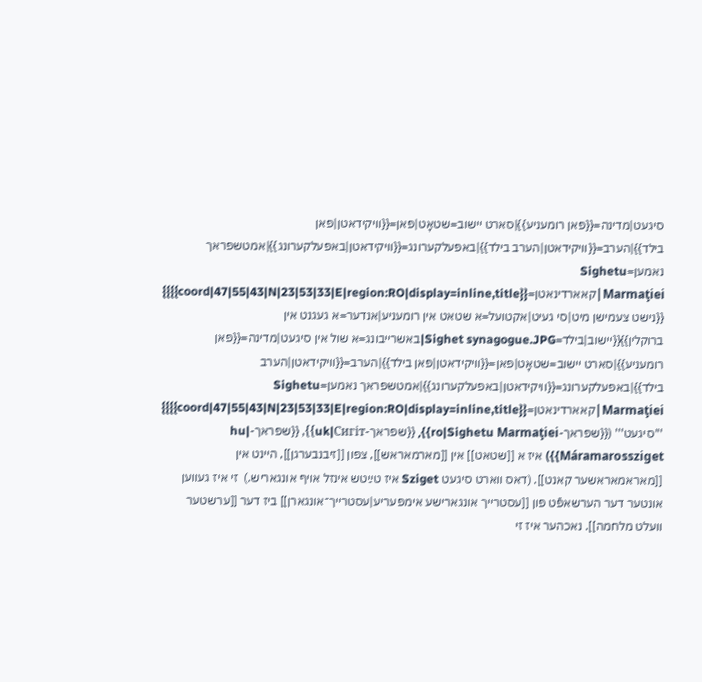סיגעט|מדינה={{פאן רומעניע}}|סארט יישוב=שטאָט|פאן={{וויקידאטן|פאן בילד}}|הערב={{וויקידאטן|הערב בילד}}|באפעלקערונג={{וויקידאטן|באפעלקערונג}}|אמטשפראך נאמען=Sighetu Marmaţiei|קאארדינאטן={{coord|47|55|43|N|23|53|33|E|region:RO|display=inline,title}}}}
{{נישט צעמישן מיט|סי געיט|אקטועל=א שטאט אין רומעניע|אנדער=א געגנט אין ברוקלין}}{{יישוב|בילד=Sighet synagogue.JPG|באשרייבונג=א שול אין סיגעט|מדינה={{פאן רומעניע}}|סארט יישוב=שטאָט|פאן={{וויקידאטן|פאן בילד}}|הערב={{וויקידאטן|הערב בילד}}|באפעלקערונג={{וויקידאטן|באפעלקערונג}}|אמטשפראך נאמען=Sighetu Marmaţiei|קאארדינאטן={{coord|47|55|43|N|23|53|33|E|region:RO|display=inline,title}}}}
'''סיגעט''' ({{שפראך-ro|Sighetu Marmaţiei}}, {{שפראך-uk|Сигіт}}, {{שפראך-hu| Máramarossziget}}) איז א [[שטאט]] אין [[מארמאראש]], צפון [[זיבנבערגן]], היינט אין [[מאראמאראשער קאנט]]. (דאס ווארט סיגעט Sziget איז טײַטש אינזל אויף אונגאריש.)  זי איז געווען אונטער דער הערשאפֿט פון [[עסטרייך אונגארישע אימפעריע|עסטרייך־אונגארן]] ביז דער [[ערשטער וועלט מלחמה]]. נאכהער איז זי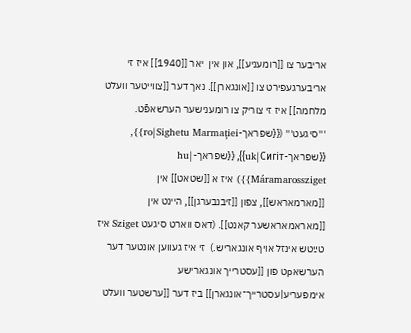אריבער צו [[רומעניע]], און אין  יאר [[1940]] איז זי אריבערגעפירט צו [[אונגארן]]. נאך דער [[צווייטער וועלט מלחמה]] איז זי צוריק צו רומענישער הערשאפֿט.
'''סיגעט''' ({{שפראך-ro|Sighetu Marmaţiei}}, {{שפראך-uk|Сигіт}}, {{שפראך-hu| Máramarossziget}}) איז א [[שטאט]] אין [[מארמאראש]], צפון [[זיבנבערגן]], היינט אין [[מאראמאראשער קאנט]]. (דאס ווארט סיגעט Sziget איז טײַטש אינזל אויף אונגאריש.)  זי איז געווען אונטער דער הערשאpט פון [[עסטרייך אונגארישע אימפעריע|עסטרייך־אונגארן]] ביז דער [[ערשטער וועלט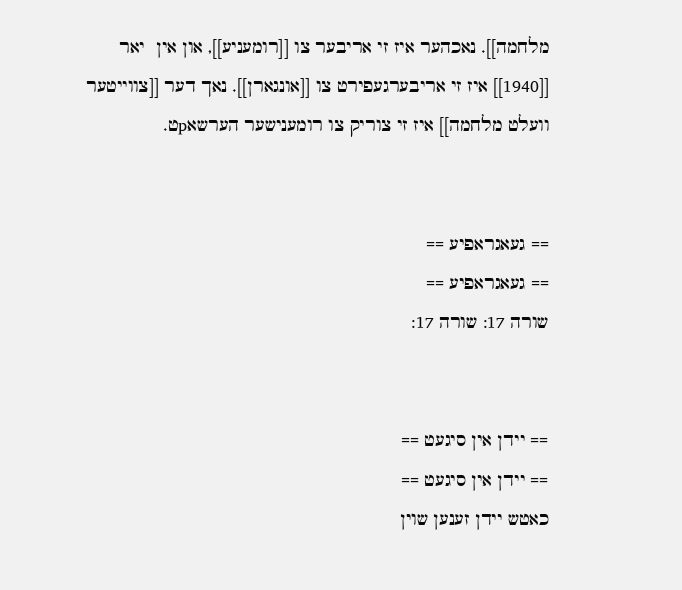מלחמה]]. נאכהער איז זי אריבער צו [[רומעניע]], און אין  יאר [[1940]] איז זי אריבערגעפירט צו [[אונגארן]]. נאך דער [[צווייטער וועלט מלחמה]] איז זי צוריק צו רומענישער הערשאpט.


== געאגראפיע ==
== געאגראפיע ==
שורה 17: שורה 17:


== יידן אין סיגעט ==
== יידן אין סיגעט ==
כאטש יידן זענען שוין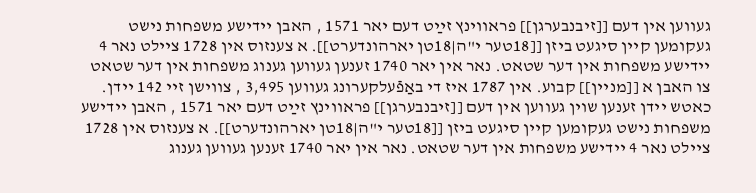געווען אין דעם [[זיבנבערגן]] פראווינץ זײַט דעם יאר 1571 , האבן יידישע משפחות נישט געקומען קיין סיגעט ביזן [[18טער י"ה|18טן יארהונדערט]]. א צענזוס אין 1728 ציילט נאר 4 יידישע משפחות אין דער שטאט. נאר אין יאר 1740 זענען געווען גענוג משפחות אין דער שטאט צו האבן א [[מניין]] קבוע. אין 1787 איז די באַפֿעלקערונג געווען 3,495 , צווישן זיי 142 יידן.
כאטש יידן זענען שוין געווען אין דעם [[זיבנבערגן]] פראווינץ זײַט דעם יאר 1571 , האבן יידישע משפחות נישט געקומען קיין סיגעט ביזן [[18טער י"ה|18טן יארהונדערט]]. א צענזוס אין 1728 ציילט נאר 4 יידישע משפחות אין דער שטאט. נאר אין יאר 1740 זענען געווען גענוג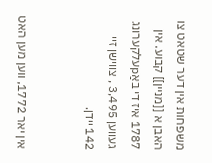משפחות אין דער שטאט צו האבן א [[מניין]] קבוע. אין 1787 איז די באַpעלקערונג געווען 3,495 , צווישן זיי 142 יידן.


אין יאר 1772, ווען מען האט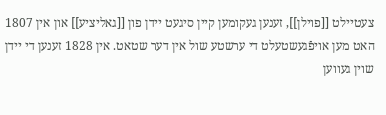צעטיילט [[פוילן]], זענען געקומען קיין סיגעט יידן פון [[גאליציע]] און אין 1807 האט מען אויפֿגעשטעלט די ערשטע שול אין דער שטאט. אין 1828 זענען די יידן שוין געווען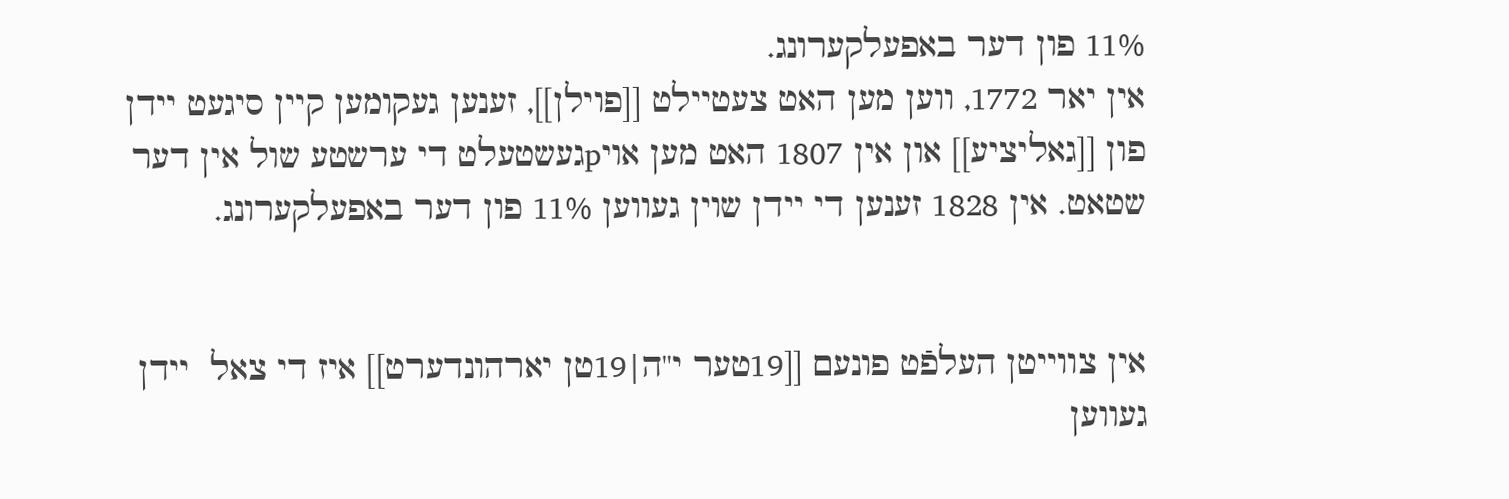11% פון דער באפעלקערונג.
אין יאר 1772, ווען מען האט צעטיילט [[פוילן]], זענען געקומען קיין סיגעט יידן פון [[גאליציע]] און אין 1807 האט מען אויpגעשטעלט די ערשטע שול אין דער שטאט. אין 1828 זענען די יידן שוין געווען 11% פון דער באפעלקערונג.


אין צווייטן העלפֿט פונעם [[19טער י"ה|19טן יארהונדערט]] איז די צאל  יידן געווען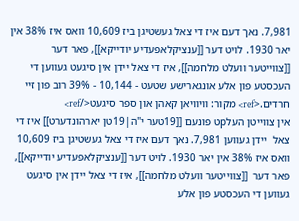7,981. נאך דעם איז די צאל געשטיגן ביז 10,609 וואס איז 38% אין יאר 1930. לויט דער [[ענציקלאפעדיע יודייקא]], פאר דער  [[צווייטער וועלט מלחמה]], איז די צאל יידן אין סיגעט געווען די העכסטע פון אלע אונגארישע שטעט - 10,144 - 39% רוב פון זיי חרדים.<ref> מקור: וויוויאן קאהן און ספר סיגעט</ref>
אין צווייטן העלpט פונעם [[19טער י"ה|19טן יארהונדערט]] איז די צאל  יידן געווען 7,981. נאך דעם איז די צאל געשטיגן ביז 10,609 וואס איז 38% אין יאר 1930. לויט דער [[ענציקלאפעדיע יודייקא]], פאר דער  [[צווייטער וועלט מלחמה]], איז די צאל יידן אין סיגעט געווען די העכסטע פון אלע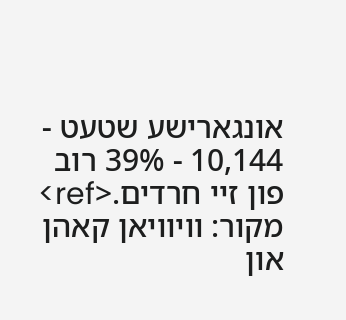אונגארישע שטעט - 10,144 - 39% רוב פון זיי חרדים.<ref> מקור: וויוויאן קאהן און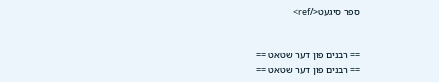ספר סיגעט</ref>


== רבנים פון דער שטאט ==
== רבנים פון דער שטאט ==